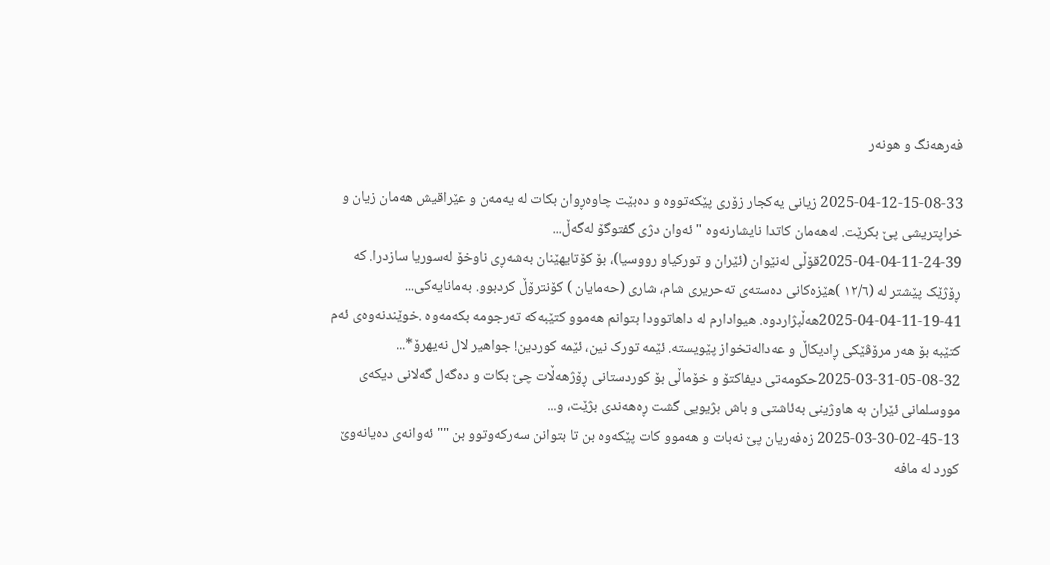فه‌رهه‌نگ‌ و هونه‌ر

2025-04-12-15-08-33 زیانی یەکجار زۆری پێکەتووە و دەبێت چاوەڕوان بکات لە یەمەن و عێراقیش هەمان زیان و خراپتریشی پێ بکرێت. لەهەمان کاتدا نایشارنەوە "ئەوان دژی گفتوگۆ لەگەڵ...
2025-04-04-11-24-39قۆڵی لەنێوان (ئێران و تورکیاو رووسیا)، بۆ کۆتایهێنان بەشەڕی ناوخۆ لەسوریا سازدرا. کە ڕۆژێک پێشتر لە (١٢/٦ )هێزەکانی دەستەی تەحریری شام، شاری (حەمایان ) کۆنترۆڵ کردبوو. بەمانایەکی...
2025-04-04-11-19-41هەڵبژاردوە. هیوادارم لە داهاتوودا بتوانم هەموو کتێبەکە تەرجومە بکەمەوە .خوێندنەوەی ئەم کتێبە بۆ هەر مرۆڤێکی ڕادیکاڵ و عەدالەتخواز پێویستە. ئێمە تورک نین، ئێمە کوردین! جواهیر لال نەیهرۆ*...
2025-03-31-05-08-32حکومەتی دیفاکتۆ و خۆماڵی بۆ کوردستانی ڕۆژهەڵات چێ بکات و دەگەل گەلانی دیکەی مووسلمانی ئێران بە هاوژینی بەئاشتی و باش بژیویی‌ گشت ڕەهەندی بژێت، و...
2025-03-30-02-45-13 زەفەریان پێ نەبات و هەموو کات پێکەوە بن تا بتوانن سەرکەوتوو بن "" ئەوانەی دەیانەوێ کورد لە مافە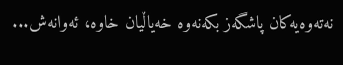نەتەوەیەکان پاشگەز بکەنەوە خەیاڵیان خاوە، ئەوانەش...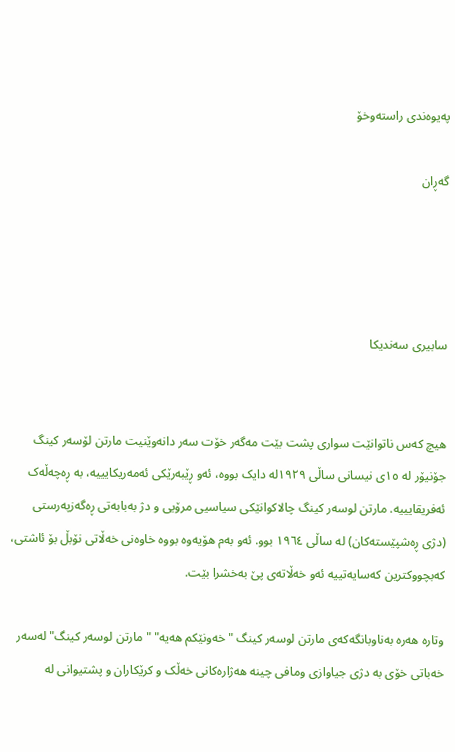په‌یوه‌ندی راسته‌وخۆ

گه‌ڕان




سابیری سەندیکا


ھیچ کەس ناتوانێت سواری پشت بێت مەگەر خۆت سەر دانەوێنیت مارتن لۆسەر کینگ جۆنیۆر لە ١٥ی نیسانی ساڵی ١٩٢٩لە دایک بووە، ئەو ڕێبەرێکی ئەمەریکایییە، بە ڕەچەڵەک ئەفریقایییە. مارتن لوسەر کینگ چالاکوانێکی سیاسیی مرۆیی و دژ بەبابەتی ڕەگەزپەرستی (دژی ڕەشپێستەکان) لە ساڵی ١٩٦٤ بوو. ئەو بەم ھۆیەوە بووە خاوەنی خەڵاتی نۆبڵ بۆ ئاشتی، کەبچووکترین کەسایەتییە ئەو خەڵاتەی پێ بەخشرا بێت.

وتارە ھەرە بەناوبانگەکەی مارتن لوسەر کینگ "خەونێکم ھەیە" "مارتن لوسەر کینگ" لەسەر خەباتی خۆی بە دژی جیاوازی ومافی چینە ھەژارەکانی خەڵک و کرێکاران و پشتیوانی لە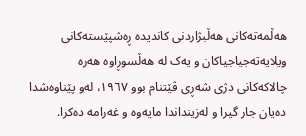ھەڵمەتەکانی ھەڵبژاردنی کاندیدە ڕەشپێستەکانی ویلایەتەجیاجیاکان و یەک لە ھەڵسوڕاوە ھەرە چالاکەکانی دژی شەڕی ڤێتنام بوو ١٩٦٧، لەو پێناوەشدا دەیان جار گیرا و لەزینداندا مایەوە و غەرامە دەکرا.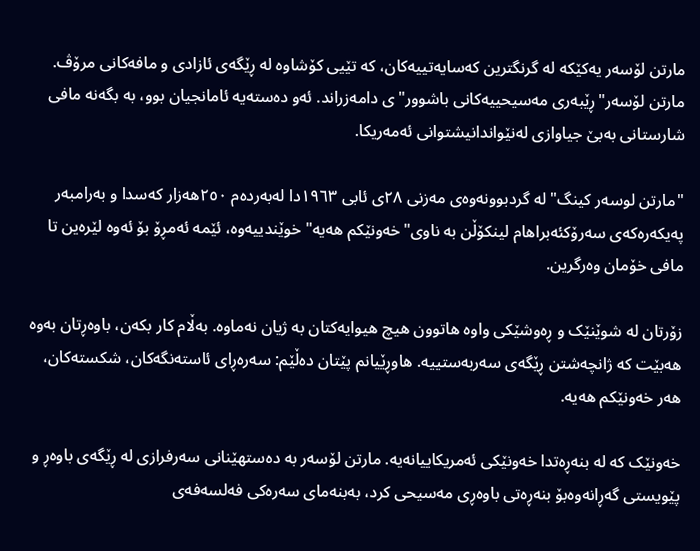مارتن لۆسەر یەکێکە لە گرنگترین کەسایەتییەکان، کە تێیی کۆشاوە لە ڕێگەی ئازادی و مافەکانی مرۆڤ. مارتن لۆسەر"ڕێبەری مەسیحییەکانی باشوور"ی دامەزراند. ئەو دەستەیە ئامانجیان بوو، بە بگەنە مافی شارستانی بەبێ جیاوازی لەنێواندانیشتوانی ئەمەریکا.

"مارتن لوسەر کینگ" لە گردبوونەوەی مەزنی ٢٨ی ئابی ١٩٦٣دا لەبەردەم ٢٥٠ھەزار کەسدا و بەرامبەر پەیکەرەکەی سەرۆکئەبراھام لینکۆڵن بە ناوی"خەونێکم ھەیە" خوێندییەوە، ئێمە ئەمڕۆ بۆ ئەوە لێرەین تا مافی خۆمان وەرگرین.

زۆرتان لە شوێنێک و ڕەوشێکی واوە ھاتوون ھیچ ھیوایەکتان بە ژیان نەماوە. بەڵام کار بکەن، باوەڕتان بەوە ھەبێت کە ژانچەشتن ڕێگەی سەربەستییە. ھاوڕێیانم پێتان دەڵێم: سەرەڕای ئاستەنگەکان، شکستەکان، ھەر خەونێکم ھەیە.

خەونێک کە لە بنەڕەتدا خەونێکی ئەمریکاییانەیە. مارتن لۆسەر بە دەستھێنانی سەرفرازی لە ڕێگەی باوەڕ و پێویستی گەڕانەوەبۆ بنەڕەتی باوەڕی مەسیحی کرد، بەبنەمای سەرەکی فەلسەفەی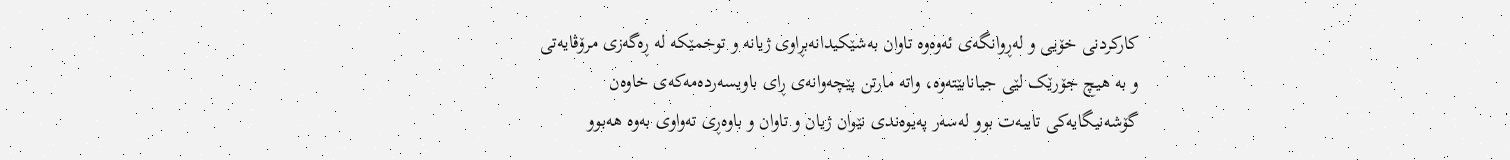کارکردنی خۆیی و لەڕوانگەی ئەوەوە تاوان بەشێکیدانەبڕاوی ژیانە و توخمێکە لە ڕەگەزی مرۆڤایەتی و بە ھیچ جۆرێک لێی جیانابێتەوە، واتە مارتن پێچەوانەی ڕای باویسەردەمەکەی خاوەن گۆشەنیگایەکی تایبەت بوو لەسەر پەیوەندی نێوان ژیان و تاوان و باوەڕی تەواوی بەوە ھەبوو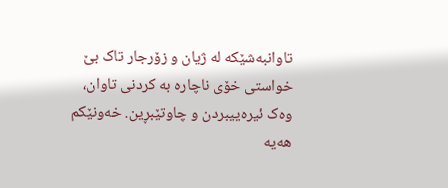تاوانبەشێکە لە ژیان و زۆرجار تاک بێ خواستی خۆی ناچارە بە کردنی تاوان، وەک ئیرەییبردن و چاوتێبڕین. خەونێکم ھەیە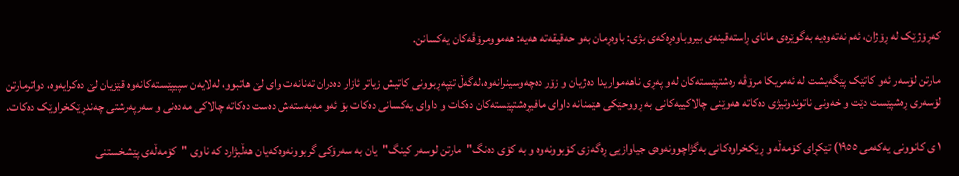کەڕۆژێک لە ڕۆژان، ئەم نەتەوەیە بەگوێرەی مانای ڕاستەقینەی بیروباوەڕەکەی بژی: باوەڕمان بەو حەقیقەتە ھەیە: ھەموومرۆڤەکان یەکسانن.

مارتن لۆسەر ئەو کاتێک پێگەیشت لە ئەمریکا مرۆڤە رەشتپێستەکان لەو پەڕی ناھەمواریدا دەژیان و زۆر دەچەوسینرانەوە،لەگەڵ تێپەڕبوونی کاتیش زیاتر ئازار دەدران تەنانەت وای لێ ھاتبوو، لەلایەن سپیپێستەکانەوە قێزیان لێ دەکرایەوە، دواترمارتن لۆسەری ڕەشپێست دێت و خەونی ناتوندوتیژی دەکاتە ھەوێنی چالاکییەکانی بە ڕووحێکی ھێمنانە داوای مافیڕەشتپێستەکان دەکات و داوای یەکسانی دەکات بۆ ئەو مەبەستەش دەست دەکاتە چالاکی مەدەنی و سەرپەرشتی چەندڕێکخراوێک دەکات.

١ ی کانوونی یەکەمی ١٩٥٥) تێکڕای کۆمەڵە و ڕێکخراوەکانی بەگژاچوونەوەی جیاوازیی ڕەگەزی کۆبوونەوە و بە کۆی دەنگ"مارتن لوسەر کینگ"یان بە سەرۆکی گربوونەوەکەیان ھەڵبژارد کە ناوی "کۆمەڵەی پێشخستنی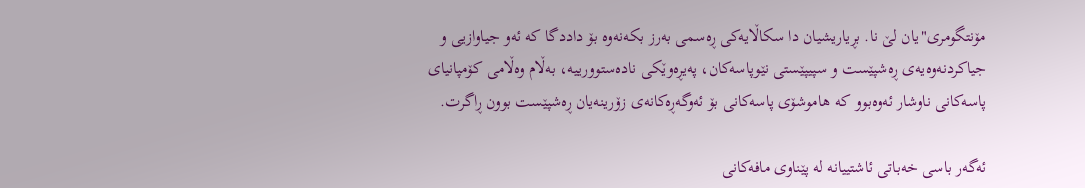مۆنتگومری"یان لێ نا. بڕیاریشیان دا سکاڵایەکی ڕەسمی بەرز بکەنەوە بۆ داددگا کە ئەو جیاوازیی و جیاکردنەوەیەی ڕەشپێست و سپیپێستی نێوپاسەکان، پەیڕەوێکی نادەستوورییە، بەڵام وەڵامی کۆمپانیای پاسەکانی ناوشار ئەوەبوو کە ھاموشۆی پاسەکانی بۆ ئەوگەڕەکانەی زۆرینەیان ڕەشپێست بوون ڕاگرت.

ئەگەر باسی خەباتی ئاشتییانە لە پێناوی مافەکانی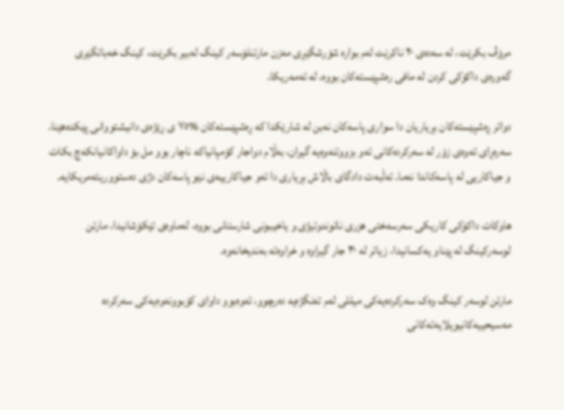مرۆڤ بکرێت، لە سەدەی ٢٠ ناکرێت لەم بوارە شۆرشگێڕی مەزن مارتنلۆسەر کینگ لەبیر بکرێت، کینگ خەباتگێری گەورەی داکۆکی کردن لە مافی رەشپێستەکان بووە، لە ئەمەریکا.

دواتر ڕەشپێستەکان بڕیاریان دا سواری پاسەکان نەبن لە شارێکدا کە ڕەشپێستەکان %٧٥ ی ڕێژەی دانیشتووانی پێکدەھێنا. سەرەڕای ئەوەی زۆر لە سەرکردەکانی ئەو بزووتنەوەیە گیران، بەڵام دواجار کۆمپانیاکە ناچار بوو مل بۆ داواکانیانکەچ بکات و جیاکاریی لە پاسەکاندا نەما. ئەڵبەت دادگای باڵاش بڕیاری دا ئەو جیاکارییەی نێو پاسەکان دژی دەستووریئەمریکایە.

ھاوکات داکۆکی کاریکی سەرسەختی ھزری ناتوندوتیژی و یاخیبونی شارستانی بووە، لەماوەی تێکۆشانیدا، مارتن لوسەرکینگ لە پێناو یەکسانیدا، زیاتر لە ٣٠ جار گیراوە و خراوەتە بەندیخانەوە.

مارتن لوسەر کینگ وەک سەرکردەیەکی میللی لەم تەنگژەیە دەرچوو، ئەوەبوو داوای کۆبوونەوەیەکی سەرکردە مەسیحییەکانیویلایەتەکانی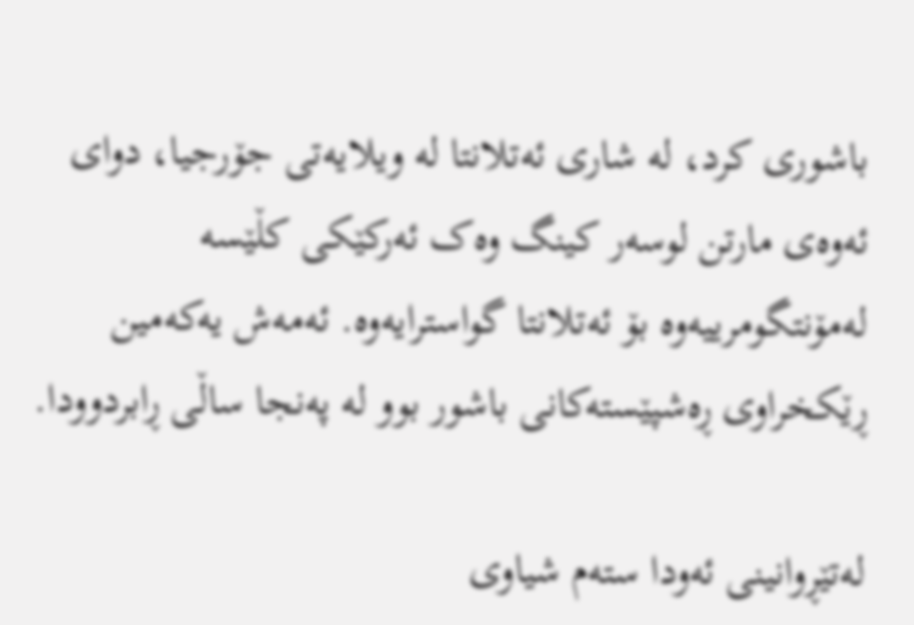باشوری کرد، لە شاری ئەتلانتا لە ویلایەتی جۆرجیا، دوای ئەوەی مارتن لوسەر کینگ وەک ئەرکێکی کڵێسە لەمۆنتگومرییەوە بۆ ئەتلانتا گواسترایەوە. ئەمەش یەکەمین ڕێکخراوی ڕەشپێستەکانی باشور بوو لە پەنجا ساڵی ڕابردوودا.

لەتێڕوانینی ئەودا ستەم شیاوی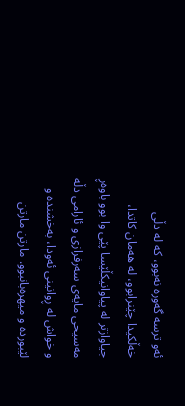ئەو ترسە گەورە نەبوو، کە لە دڵی خەڵکیدا چێنرابوو، لە ھەمان کاتدا، جیاوازتر لە پیاوانیکڵێسا پێی وا بوو باوەڕ مەسیحی مایەی سەرفرازی و ئارامی دڵە و خواش لە ڕوانینی ئەودا، بەخشندە و لێبوردە و میھرەبانبوو. مارتن مارتن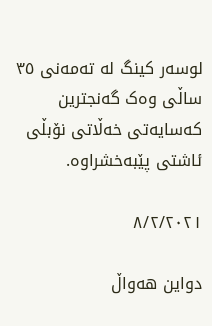لوسەر کینگ لە تەمەنی ٣٥ ساڵی وەک گەنجترین کەسایەتی خەڵاتی نۆبڵی ئاشتی پێبەخشراوە.

٨/٢/٢٠٢١

دواین هه‌واڵ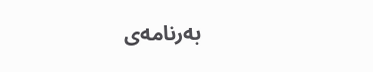به‌رنامه‌ی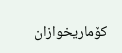کۆماریخوازان